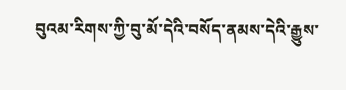བུའམ་རིགས་ཀྱི་བུ་མོ་དེའི་བསོད་ནམས་དེའི་རྒྱུས་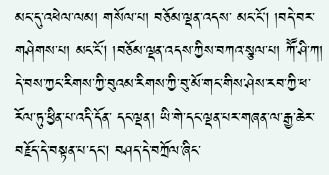མང་དུ་འཕེལ་ལམ། གསོལ་པ། བཅོམ་ལྡན་འདས་ མང་ངོ། །བདེ་བར་གཤེགས་པ། མང་ངོ། །བཅོམ་ལྡན་འདས་ཀྱིས་བཀའ་སྩལ་པ། ཀཽ་ཤི་ཀ། དེ་བས་ཀྱང་རིགས་ཀྱི་བུའམ་རིགས་ཀྱི་བུ་མོ་གང་གིས་ཤེས་རབ་ཀྱི་ཕ་རོལ་ཏུ་ཕྱིན་པ་འདི་དོན་ དང་ལྡན། ཡི་གེ་དང་ལྡན་པར་གཞན་ལ་རྒྱ་ཆེར་བརྗོད་དེ་བསྟན་པ་དང། བཤད་དེ་བཀྲོལ་ཞིང་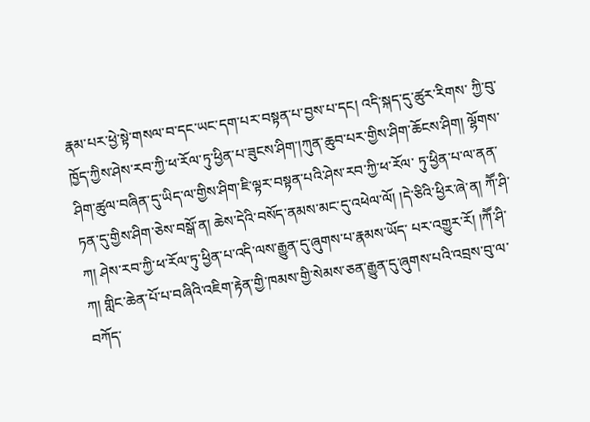རྣམ་པར་ཕྱེ་སྟེ་གསལ་བ་དང་ཡང་དག་པར་བསྟན་པ་བྱས་པ་དང། འདི་སྐད་དུ་ཚུར་རིགས་ ཀྱི་བུ་ཁྱོད་ཀྱིས་ཤེས་རབ་ཀྱི་ཕ་རོལ་ཏུ་ཕྱིན་པ་ཟུངས་ཤིག་།ཀུན་ཆུབ་པར་གྱིས་ཤིག་ཆོངས་ཤིག། ལྷོགས་ཤིག་ཚུལ་བཞིན་དུ་ཡིད་ལ་གྱིས་ཤིག་ཇི་ལྟར་བསྟན་པའི་ཤེས་རབ་ཀྱི་ཕ་རོལ་ ཏུ་ཕྱིན་པ་ལ་ནན་ཏན་དུ་གྱིས་ཤིག་ཅེས་བསྒོ་ན། ཆེས་དེའི་བསོད་ནམས་མང་དུ་འཕེལ་ལོ། །དེ་ཅིའི་ཕྱིར་ཞེ་ན། ཀཽ་ཤི་ཀ། ཤེས་རབ་ཀྱི་ཕ་རོལ་ཏུ་ཕྱིན་པ་འདི་ལས་རྒྱུན་དུ་ཞུགས་པ་རྣམས་ཡོད་ པར་འགྱུར་རོ། །ཀཽ་ཤི་ཀ། གླིང་ཆེན་པོ་པ་བཞིའི་འཇིག་རྟེན་གྱི་ཁམས་གྱི་སེམས་ཅན་རྒྱུན་དུ་ཞུགས་པའི་འབྲས་བུ་ལ་བཀོད་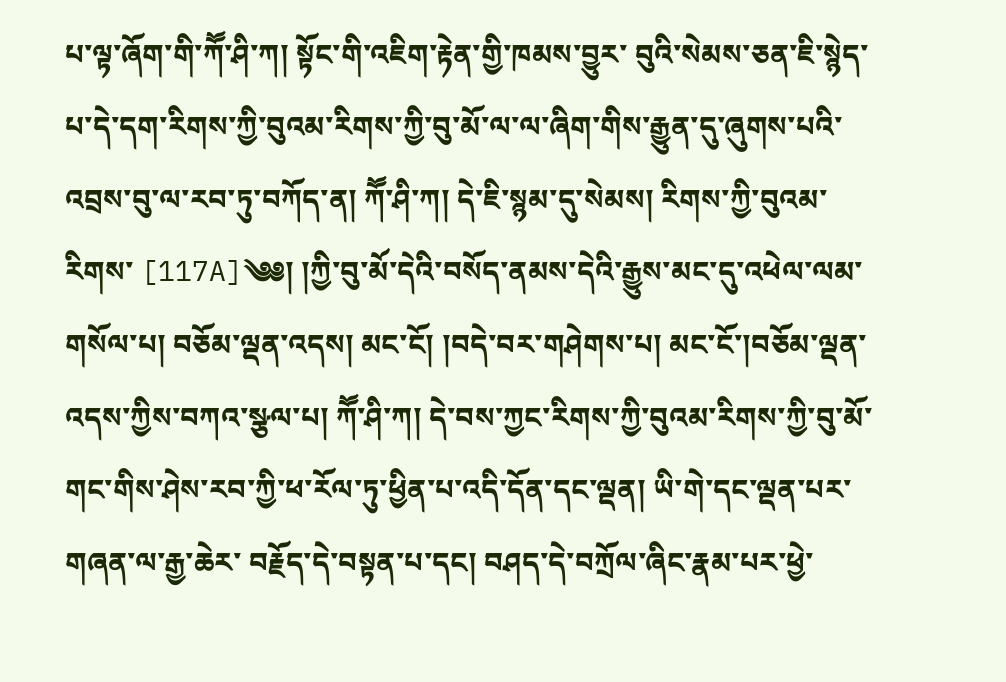པ་ལྟ་ཞོག་གི་ཀཽ་ཤི་ཀ། སྟོང་གི་འཇིག་རྟེན་གྱི་ཁམས་བྱུར་ བུའི་སེམས་ཅན་ཇི་སྙེད་པ་དེ་དག་རིགས་ཀྱི་བུའམ་རིགས་ཀྱི་བུ་མོ་ལ་ལ་ཞིག་གིས་རྒྱུན་དུ་ཞུགས་པའི་འབྲས་བུ་ལ་རབ་ཏུ་བཀོད་ན། ཀཽ་ཤི་ཀ། དེ་ཇི་སྙམ་དུ་སེམས། རིགས་ཀྱི་བུའམ་རིགས་ [117A]༄༅། །ཀྱི་བུ་མོ་དེའི་བསོད་ནམས་དེའི་རྒྱུས་མང་དུ་འཕེལ་ལམ་གསོལ་པ། བཅོམ་ལྡན་འདས། མང་ངོ། །བདེ་བར་གཤེགས་པ། མང་ངོ་།བཅོམ་ལྡན་ འདས་ཀྱིས་བཀའ་སྩལ་པ། ཀཽ་ཤི་ཀ། དེ་བས་ཀྱང་རིགས་ཀྱི་བུའམ་རིགས་ཀྱི་བུ་མོ་གང་གིས་ཤེས་རབ་ཀྱི་ཕ་རོལ་ཏུ་ཕྱིན་པ་འདི་དོན་དང་ལྡན། ཡི་གེ་དང་ལྡན་པར་གཞན་ལ་རྒྱ་ཆེར་ བརྗོད་དེ་བསྟན་པ་དང། བཤད་དེ་བཀྲོལ་ཞིང་རྣམ་པར་ཕྱེ་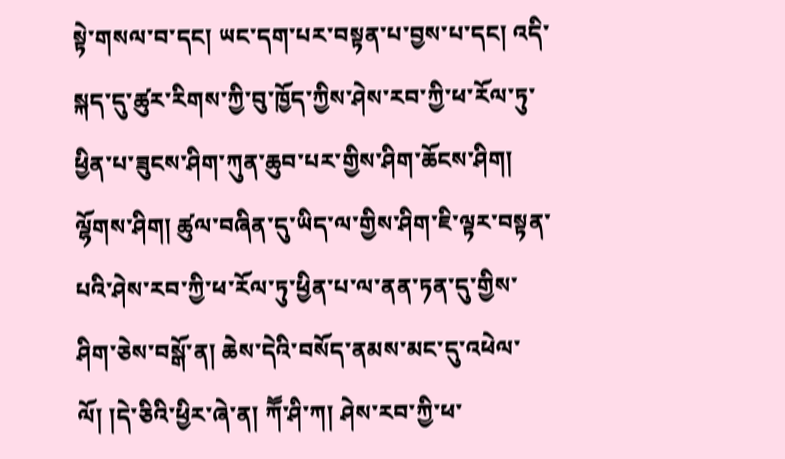སྟེ་གསལ་བ་དང། ཡང་དག་པར་བསྟན་པ་བྱས་པ་དང། འདི་སྐད་དུ་ཚུར་རིགས་ཀྱི་བུ་ཁྱོད་ཀྱིས་ཤེས་རབ་ཀྱི་ཕ་རོལ་ཏུ་ ཕྱིན་པ་ཟུངས་ཤིག་ཀུན་ཆུབ་པར་གྱིས་ཤིག་ཆོངས་ཤིག། ལྷོགས་ཤིག། ཚུལ་བཞིན་དུ་ཡིད་ལ་གྱིས་ཤིག་ཇི་ལྟར་བསྟན་པའི་ཤེས་རབ་ཀྱི་ཕ་རོལ་ཏུ་ཕྱིན་པ་ལ་ནན་ཏན་དུ་གྱིས་ ཤིག་ཅེས་བསྒོ་ན། ཆེས་དེའི་བསོད་ནམས་མང་དུ་འཕེལ་ལོ། །དེ་ཅིའི་ཕྱིར་ཞེ་ན། ཀཽ་ཤི་ཀ། ཤེས་རབ་ཀྱི་ཕ་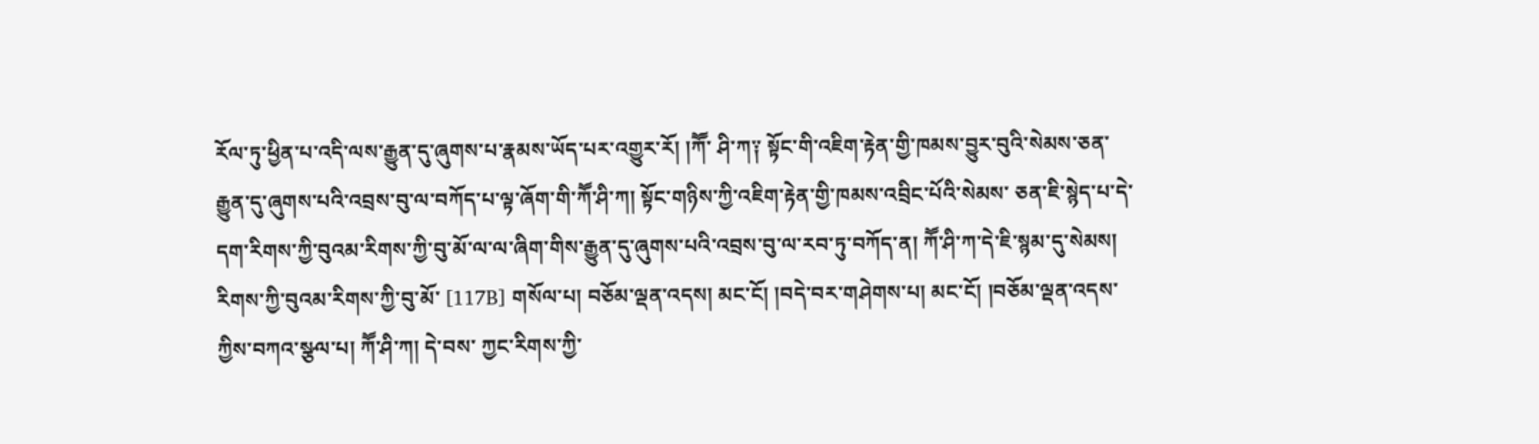རོལ་ཏུ་ཕྱིན་པ་འདི་ལས་རྒྱུན་དུ་ཞུགས་པ་རྣམས་ཡོད་པར་འགྱུར་རོ། །ཀཽ་ ཤི་ཀ༑ སྟོང་གི་འཇིག་རྟེན་གྱི་ཁམས་བྱུར་བུའི་སེམས་ཅན་རྒྱུན་དུ་ཞུགས་པའི་འབྲས་བུ་ལ་བཀོད་པ་ལྟ་ཞོག་གི་ཀཽ་ཤི་ཀ། སྟོང་གཉིས་ཀྱི་འཇིག་རྟེན་གྱི་ཁམས་འབྲིང་པོའི་སེམས་ ཅན་ཇི་སྙེད་པ་དེ་དག་རིགས་ཀྱི་བུའམ་རིགས་ཀྱི་བུ་མོ་ལ་ལ་ཞིག་གིས་རྒྱུན་དུ་ཞུགས་པའི་འབྲས་བུ་ལ་རབ་ཏུ་བཀོད་ན། ཀཽ་ཤི་ཀ་དེ་ཇི་སྙམ་དུ་སེམས། རིགས་ཀྱི་བུའམ་རིགས་ཀྱི་བུ་མོ་ [117B] གསོལ་པ། བཅོམ་ལྡན་འདས། མང་ངོ། །བདེ་བར་གཤེགས་པ། མང་ངོ། །བཅོམ་ལྡན་འདས་ཀྱིས་བཀའ་སྩལ་པ། ཀཽ་ཤི་ཀ། དེ་བས་ ཀྱང་རིགས་ཀྱི་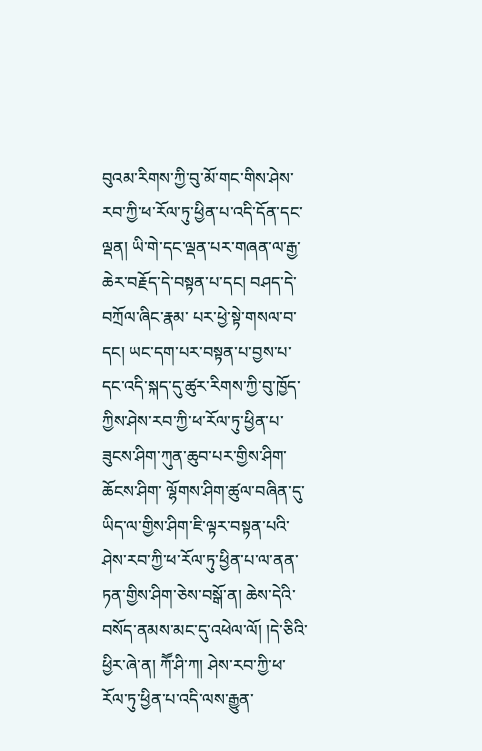བུའམ་རིགས་ཀྱི་བུ་མོ་གང་གིས་ཤེས་རབ་ཀྱི་ཕ་རོལ་ཏུ་ཕྱིན་པ་འདི་དོན་དང་ལྡན། ཡི་གེ་དང་ལྡན་པར་གཞན་ལ་རྒྱ་ཆེར་བརྗོད་དེ་བསྟན་པ་དང། བཤད་དེ་བཀྲོལ་ཞིང་རྣམ་ པར་ཕྱེ་སྟེ་གསལ་བ་དང། ཡང་དག་པར་བསྟན་པ་བྱས་པ་དང་འདི་སྐད་དུ་ཚུར་རིགས་ཀྱི་བུ་ཁྱོད་ཀྱིས་ཤེས་རབ་ཀྱི་ཕ་རོལ་ཏུ་ཕྱིན་པ་ཟུངས་ཤིག་ཀུན་ཆུབ་པར་གྱིས་ཤིག་ཆོངས་ཤིག་ ལྷོགས་ཤིག་ཚུལ་བཞིན་དུ་ཡིད་ལ་གྱིས་ཤིག་ཇི་ལྟར་བསྟན་པའི་ཤེས་རབ་ཀྱི་ཕ་རོལ་ཏུ་ཕྱིན་པ་ལ་ནན་ཏན་གྱིས་ཤིག་ཅེས་བསྒོ་ན། ཆེས་དེའི་བསོད་ནམས་མང་དུ་འཕེལ་ལོ། །དེ་ཅིའི་ ཕྱིར་ཞེ་ན། ཀཽ་ཤི་ཀ། ཤེས་རབ་ཀྱི་ཕ་རོལ་ཏུ་ཕྱིན་པ་འདི་ལས་རྒྱུན་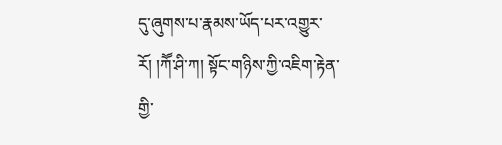དུ་ཞུགས་པ་རྣམས་ཡོད་པར་འགྱུར་རོ། །ཀཽ་ཤི་ཀ། སྟོང་གཉིས་ཀྱི་འཇིག་རྟེན་གྱི་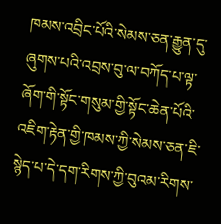ཁམས་འབྲིང་པོའི་སེམས་ཅན་རྒྱུན་དུ་ ཞུགས་པའི་འབྲས་བུ་ལ་བཀོད་པ་ལྟ་ཞོག་གི་སྟོང་གསུམ་གྱི་སྟོང་ཆེན་པོའི་འཇིག་རྟེན་གྱི་ཁམས་ཀྱི་སེམས་ཅན་ཇི་སྙེད་པ་དེ་དག་རིགས་ཀྱི་བུའམ་རིགས་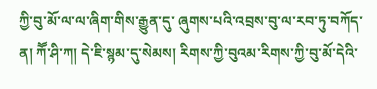ཀྱི་བུ་མོ་ལ་ལ་ཞིག་གིས་རྒྱུན་དུ་ ཞུགས་པའི་འབྲས་བུ་ལ་རབ་ཏུ་བཀོད་ན། ཀཽ་ཤི་ཀ། དེ་ཇི་སྙམ་དུ་སེམས། རིགས་ཀྱི་བུའམ་རིགས་ཀྱི་བུ་མོ་དེའི་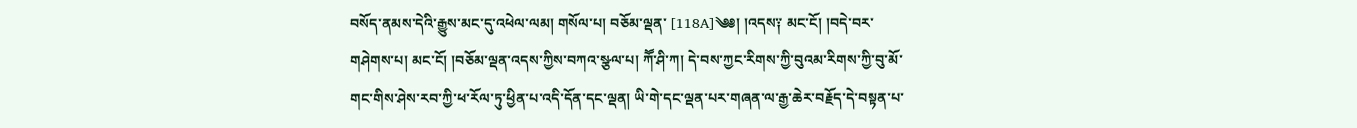བསོད་ནམས་དེའི་རྒྱུས་མང་དུ་འཕེལ་ལམ། གསོལ་པ། བཅོམ་ལྡན་ [118A]༄༅། །འདས༑ མང་ངོ། །བདེ་བར་གཤེགས་པ། མང་ངོ། །བཅོམ་ལྡན་འདས་ཀྱིས་བཀའ་སྩལ་པ། ཀཽ་ཤི་ཀ། དེ་བས་ཀྱང་རིགས་ཀྱི་བུའམ་རིགས་ཀྱི་བུ་མོ་ གང་གིས་ཤེས་རབ་ཀྱི་ཕ་རོལ་ཏུ་ཕྱིན་པ་འདི་དོན་དང་ལྡན། ཡི་གེ་དང་ལྡན་པར་གཞན་ལ་རྒྱ་ཆེར་བརྗོད་དེ་བསྟན་པ་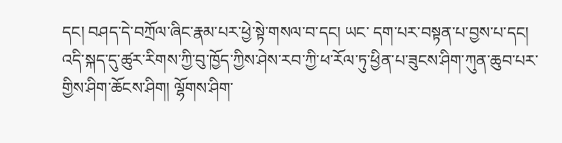དང། བཤད་དེ་བཀྲོལ་ཞིང་རྣམ་པར་ཕྱེ་སྟེ་གསལ་བ་དང། ཡང་ དག་པར་བསྟན་པ་བྱས་པ་དང། འདི་སྐད་དུ་ཚུར་རིགས་ཀྱི་བུ་ཁྱོད་ཀྱིས་ཤེས་རབ་ཀྱི་ཕ་རོལ་ཏུ་ཕྱིན་པ་ཟུངས་ཤིག་ཀུན་ཆུབ་པར་གྱིས་ཤིག་ཆོངས་ཤིག། ལྷོགས་ཤིག་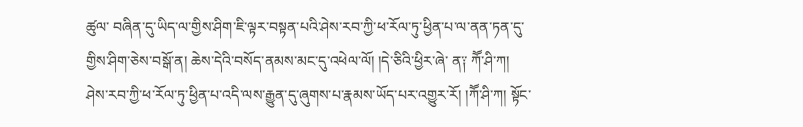ཚུལ་ བཞིན་དུ་ཡིད་ལ་གྱིས་ཤིག་ཇི་ལྟར་བསྟན་པའི་ཤེས་རབ་ཀྱི་ཕ་རོལ་ཏུ་ཕྱིན་པ་ལ་ནན་ཏན་དུ་གྱིས་ཤིག་ཅེས་བསྒོ་ན། ཆེས་དེའི་བསོད་ནམས་མང་དུ་འཕེལ་ལོ། །དེ་ཅིའི་ཕྱིར་ཞེ་ ན༑ ཀཽ་ཤི་ཀ། ཤེས་རབ་ཀྱི་ཕ་རོལ་ཏུ་ཕྱིན་པ་འདི་ལས་རྒྱུན་དུ་ཞུགས་པ་རྣམས་ཡོད་པར་འགྱུར་རོ། །ཀཽ་ཤི་ཀ། སྟོང་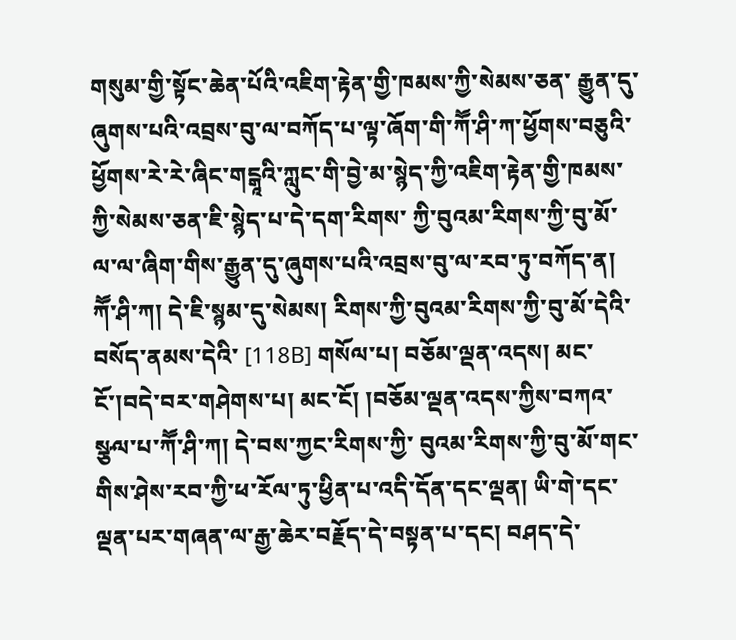གསུམ་གྱི་སྟོང་ཆེན་པོའི་འཇིག་རྟེན་གྱི་ཁམས་ཀྱི་སེམས་ཅན་ རྒྱུན་དུ་ཞུགས་པའི་འབྲས་བུ་ལ་བཀོད་པ་ལྟ་ཞོག་གི་ཀཽ་ཤི་ཀ་ཕྱོགས་བཅུའི་ཕྱོགས་རེ་རེ་ཞིང་གངྒཱའི་ཀླུང་གི་བྱེ་མ་སྙེད་ཀྱི་འཇིག་རྟེན་གྱི་ཁམས་ཀྱི་སེམས་ཅན་ཇི་སྙེད་པ་དེ་དག་རིགས་ ཀྱི་བུའམ་རིགས་ཀྱི་བུ་མོ་ལ་ལ་ཞིག་གིས་རྒྱུན་དུ་ཞུགས་པའི་འབྲས་བུ་ལ་རབ་ཏུ་བཀོད་ན། ཀཽ་ཤི་ཀ། དེ་ཇི་སྙམ་དུ་སེམས། རིགས་ཀྱི་བུའམ་རིགས་ཀྱི་བུ་མོ་དེའི་བསོད་ནམས་དེའི་ [118B] གསོལ་པ། བཅོམ་ལྡན་འདས། མང་ངོ་།བདེ་བར་གཤེགས་པ། མང་ངོ། །བཅོམ་ལྡན་འདས་ཀྱིས་བཀའ་སྩལ་པ་ཀཽ་ཤི་ཀ། དེ་བས་ཀྱང་རིགས་ཀྱི་ བུའམ་རིགས་ཀྱི་བུ་མོ་གང་གིས་ཤེས་རབ་ཀྱི་ཕ་རོལ་ཏུ་ཕྱིན་པ་འདི་དོན་དང་ལྡན། ཡི་གེ་དང་ལྡན་པར་གཞན་ལ་རྒྱ་ཆེར་བརྗོད་དེ་བསྟན་པ་དང། བཤད་དེ་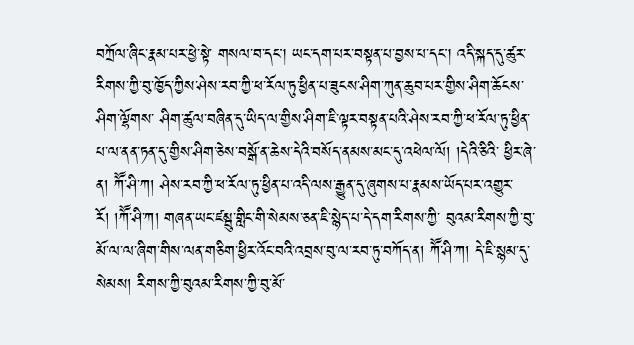བཀྲོལ་ཞིང་རྣམ་པར་ཕྱེ་སྟེ་ གསལ་བ་དང། ཡང་དག་པར་བསྟན་པ་བྱས་པ་དང། འདི་སྐད་དུ་ཚུར་རིགས་ཀྱི་བུ་ཁྱོད་ཀྱིས་ཤེས་རབ་ཀྱི་ཕ་རོལ་ཏུ་ཕྱིན་པ་ཟུངས་ཤིག་ཀུན་ཆུབ་པར་གྱིས་ཤིག་ཆོངས་ཤིག་ལྷོགས་ ཤིག་ཚུལ་བཞིན་དུ་ཡིད་ལ་གྱིས་ཤིག་ཇི་ལྟར་བསྟན་པའི་ཤེས་རབ་ཀྱི་ཕ་རོལ་ཏུ་ཕྱིན་པ་ལ་ནན་ཏན་དུ་གྱིས་ཤིག་ཅེས་བསྒོ་ན་ཆེས་དེའི་བསོད་ནམས་མང་དུ་འཕེལ་ལོ། །དེའི་ཅིའི་ ཕྱིར་ཞེ་ན། ཀཽ་ཤི་ཀ། ཤེས་རབ་ཀྱི་ཕ་རོལ་ཏུ་ཕྱིན་པ་འདི་ལས་རྒྱུན་དུ་ཞུགས་པ་རྣམས་ཡོད་པར་འགྱུར་རོ། །ཀཽ་ཤི་ཀ། གཞན་ཡང་ཛམྦུ་གླིང་གི་སེམས་ཅན་ཇི་སྙེད་པ་དེ་དག་རིགས་ཀྱི་ བུའམ་རིགས་ཀྱི་བུ་མོ་ལ་ལ་ཞིག་གིས་ལན་གཅིག་ཕྱིར་འོང་བའི་འབྲས་བུ་ལ་རབ་ཏུ་བཀོད་ན། ཀཽ་ཤི་ཀ། དེ་ཇི་སྙམ་དུ་སེམས། རིགས་ཀྱི་བུའམ་རིགས་ཀྱི་བུ་མོ་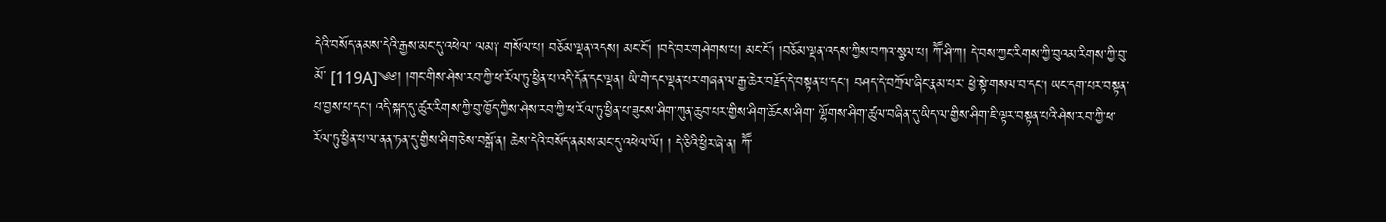དེའི་བསོད་ནམས་དེའི་རྒྱས་མང་དུ་འཕེལ་ ལམ༑ གསོལ་པ། བཅོམ་ལྡན་འདས། མང་ངོ། །བདེ་བར་གཤེགས་པ། མང་ངོ། །བཅོམ་ལྡན་འདས་ཀྱིས་བཀའ་སྩལ་པ། ཀཽ་ཤི་ཀ། དེ་བས་ཀྱང་རིགས་ཀྱི་བུའམ་རིགས་ཀྱི་བུ་མོ་ [119A]༄༅། །གང་གིས་ཤེས་རབ་ཀྱི་ཕ་རོལ་ཏུ་ཕྱིན་པ་འདི་དོན་དང་ལྡན། ཡི་གེ་དང་ལྡན་པར་གཞན་ལ་རྒྱ་ཆེར་བརྗོད་དེ་བསྟན་པ་དང། བཤད་དེ་བཀྲོལ་ཞིང་རྣམ་པར་ ཕྱེ་སྟེ་གསལ་བ་དང། ཡང་དག་པར་བསྟན་པ་བྱས་པ་དང། འདི་སྐད་དུ་ཚུར་རིགས་ཀྱི་བུ་ཁྱོད་ཀྱིས་ཤེས་རབ་ཀྱི་ཕ་རོལ་ཏུ་ཕྱིན་པ་ཟུངས་ཤིག་ཀུན་ཆུབ་པར་གྱིས་ཤིག་ཆོངས་ཤིག་ ལྷོགས་ཤིག་ཚུལ་བཞིན་དུ་ཡིད་ལ་གྱིས་ཤིག་ཇི་ལྟར་བསྟན་པའི་ཤེས་རབ་ཀྱི་ཕ་རོལ་ཏུ་ཕྱིན་པ་ལ་ནན་ཏན་དུ་གྱིས་ཤིག་ཅེས་བསྒོ་ན། ཆེས་དེའི་བསོད་ནམས་མང་དུ་འཕེལ་ལོ། ། དེ་ཅིའི་ཕྱིར་ཞེ་ན། ཀཽ་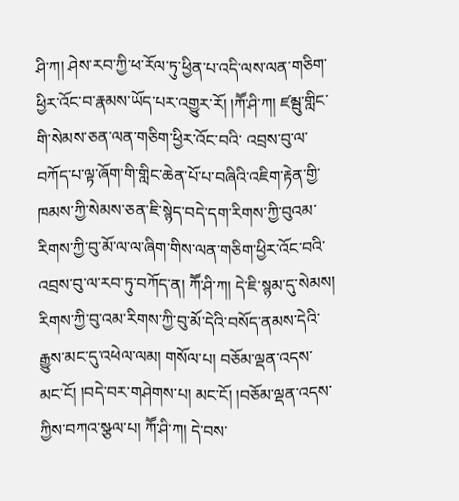ཤི་ཀ། ཤེས་རབ་ཀྱི་ཕ་རོལ་ཏུ་ཕྱིན་པ་འདི་ལས་ལན་གཅིག་ཕྱིར་འོང་བ་རྣམས་ཡོད་པར་འགྱུར་རོ། །ཀཽ་ཤི་ཀ། ཛམྦུ་གླིང་གི་སེམས་ཅན་ལན་གཅིག་ཕྱིར་འོང་བའི་ འབྲས་བུ་ལ་བཀོད་པ་ལྟ་ཞོག་གི་གླིང་ཆེན་པོ་པ་བཞིའི་འཇིག་རྟེན་གྱི་ཁམས་ཀྱི་སེམས་ཅན་ཇི་སྙེད་བདེ་དག་རིགས་ཀྱི་བུའམ་རིགས་ཀྱི་བུ་མོ་ལ་ལ་ཞིག་གིས་ལན་གཅིག་ཕྱིར་འོང་བའི་ འབྲས་བུ་ལ་རབ་ཏུ་བཀོད་ན། ཀཽ་ཤི་ཀ། དེ་ཇི་སྙམ་དུ་སེམས། རིགས་ཀྱི་བུ་འམ་རིགས་ཀྱི་བུ་མོ་དེའི་བསོད་ནམས་དེའི་རྒྱུས་མང་དུ་འཕེལ་ལམ། གསོལ་པ། བཅོམ་ལྡན་འདས་ མང་ངོ། །བདེ་བར་གཤེགས་པ། མང་ངོ། །བཅོམ་ལྡན་འདས་ཀྱིས་བཀའ་སྩལ་པ། ཀཽ་ཤི་ཀ། དེ་བས་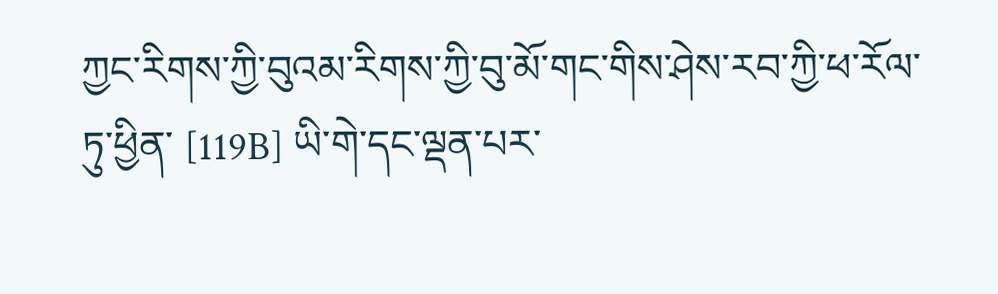ཀྱང་རིགས་ཀྱི་བུའམ་རིགས་ཀྱི་བུ་མོ་གང་གིས་ཤེས་རབ་ཀྱི་ཕ་རོལ་ཏུ་ཕྱིན་ [119B] ཡི་གེ་དང་ལྡན་པར་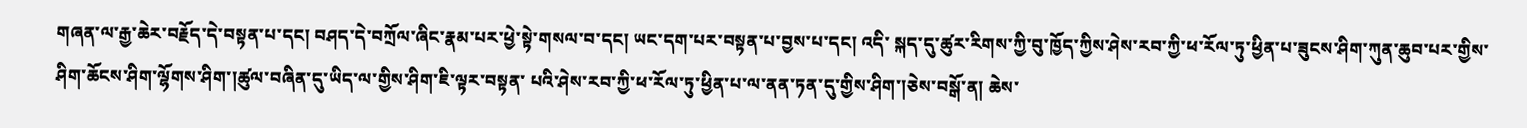གཞན་ལ་རྒྱ་ཆེར་བརྗོད་དེ་བསྟན་པ་དང། བཤད་དེ་བཀྲོལ་ཞིང་རྣམ་པར་ཕྱེ་སྟེ་གསལ་བ་དང། ཡང་དག་པར་བསྟན་པ་བྱས་པ་དང། འདི་ སྐད་དུ་ཚུར་རིགས་ཀྱི་བུ་ཁྱོད་ཀྱིས་ཤེས་རབ་ཀྱི་ཕ་རོལ་ཏུ་ཕྱིན་པ་ཟུངས་ཤིག་ཀུན་ཆུབ་པར་གྱིས་ཤིག་ཆོངས་ཤིག་ལྷོགས་ཤིག་།ཚུལ་བཞིན་དུ་ཡིད་ལ་གྱིས་ཤིག་ཇི་ལྟར་བསྟན་ པའི་ཤེས་རབ་ཀྱི་ཕ་རོལ་ཏུ་ཕྱིན་པ་ལ་ནན་ཏན་དུ་གྱིས་ཤིག་།ཅེས་བསྒོ་ན། ཆེས་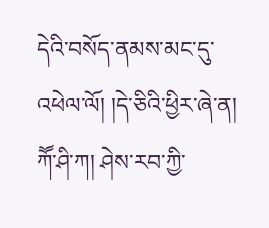དེའི་བསོད་ནམས་མང་དུ་འཕེལ་ལོ། །དེ་ཅིའི་ཕྱིར་ཞེ་ན། ཀཽ་ཤི་ཀ། ཤེས་རབ་ཀྱི་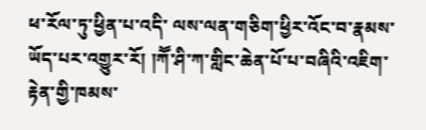ཕ་རོལ་ཏུ་ཕྱིན་པ་འདི་ ལས་ལན་གཅིག་ཕྱིར་འོང་བ་རྣམས་ཡོད་པར་འགྱུར་རོ། །ཀཽ་ཤི་ཀ་གླིང་ཆེན་པོ་པ་བཞིའི་འཇིག་རྟེན་གྱི་ཁམས་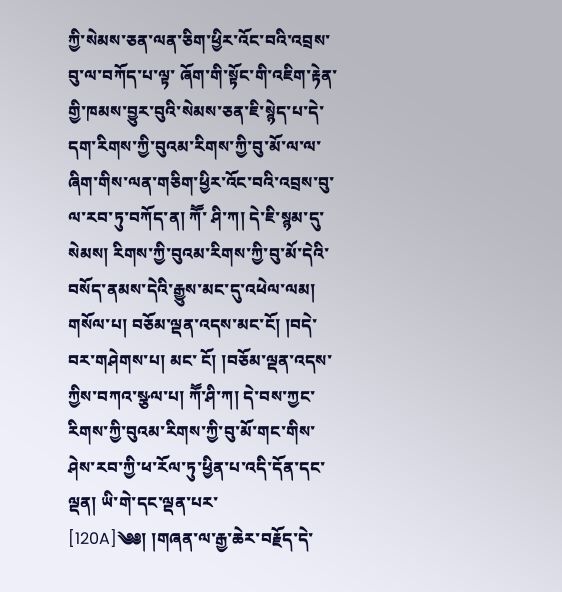ཀྱི་སེམས་ཅན་ལན་ཅིག་ཕྱིར་འོང་བའི་འབྲས་བུ་ལ་བཀོད་པ་ལྟ་ ཞོག་གི་སྟོང་གི་འཇིག་རྟེན་གྱི་ཁམས་བྱུར་བུའི་སེམས་ཅན་ཇི་སྙེད་པ་དེ་དག་རིགས་ཀྱི་བུའམ་རིགས་ཀྱི་བུ་མོ་ལ་ལ་ཞིག་གིས་ལན་གཅིག་ཕྱིར་འོང་བའི་འབྲས་བུ་ལ་རབ་ཏུ་བཀོད་ན། ཀཽ་ ཤི་ཀ། དེ་ཇི་སྙམ་དུ་སེམས། རིགས་ཀྱི་བུའམ་རིགས་ཀྱི་བུ་མོ་དེའི་བསོད་ནམས་དེའི་རྒྱུས་མང་དུ་འཕེལ་ལམ། གསོལ་པ། བཅོམ་ལྡན་འདས་མང་ངོ། །བདེ་བར་གཤེགས་པ། མང་ ངོ། །བཅོམ་ལྡན་འདས་ཀྱིས་བཀའ་སྩལ་པ། ཀཽ་ཤི་ཀ། དེ་བས་ཀྱང་རིགས་ཀྱི་བུའམ་རིགས་ཀྱི་བུ་མོ་གང་གིས་ཤེས་རབ་ཀྱི་ཕ་རོལ་ཏུ་ཕྱིན་པ་འདི་དོན་དང་ལྡན། ཡི་གེ་དང་ལྡན་པར་ [120A]༄༅། །གཞན་ལ་རྒྱ་ཆེར་བརྗོད་དེ་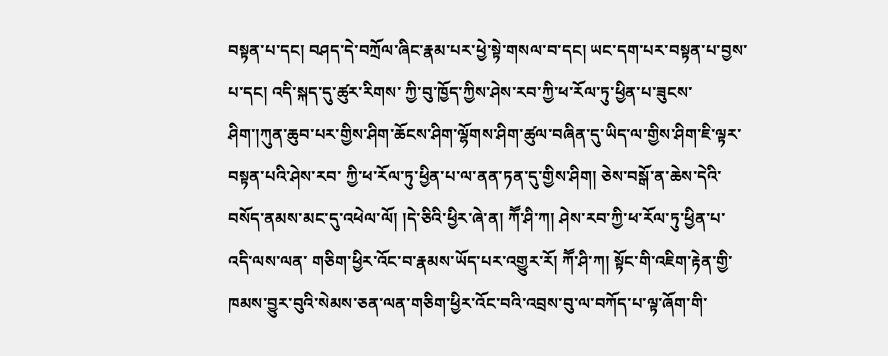བསྟན་པ་དང། བཤད་དེ་བཀྲོལ་ཞིང་རྣམ་པར་ཕྱེ་སྟེ་གསལ་བ་དང། ཡང་དག་པར་བསྟན་པ་བྱས་པ་དང། འདི་སྐད་དུ་ཚུར་རིགས་ ཀྱི་བུ་ཁྱོད་ཀྱིས་ཤེས་རབ་ཀྱི་ཕ་རོལ་ཏུ་ཕྱིན་པ་ཟུངས་ཤིག་།ཀུན་ཆུབ་པར་གྱིས་ཤིག་ཆོངས་ཤིག་ལྷོགས་ཤིག་ཚུལ་བཞིན་དུ་ཡིད་ལ་གྱིས་ཤིག་ཇི་ལྟར་བསྟན་པའི་ཤེས་རབ་ ཀྱི་ཕ་རོལ་ཏུ་ཕྱིན་པ་ལ་ནན་ཏན་དུ་གྱིས་ཤིག། ཅེས་བསྒོ་ན་ཆེས་དེའི་བསོད་ནམས་མང་དུ་འཕེལ་ལོ། །དེ་ཅིའི་ཕྱིར་ཞེ་ན། ཀཽ་ཤི་ཀ། ཤེས་རབ་ཀྱི་ཕ་རོལ་ཏུ་ཕྱིན་པ་འདི་ལས་ལན་ གཅིག་ཕྱིར་འོང་བ་རྣམས་ཡོད་པར་འགྱུར་རོ། ཀཽ་ཤི་ཀ། སྟོང་གི་འཇིག་རྟེན་གྱི་ཁམས་བྱུར་བུའི་སེམས་ཅན་ལན་གཅིག་ཕྱིར་འོང་བའི་འབྲས་བུ་ལ་བཀོད་པ་ལྟ་ཞོག་གི་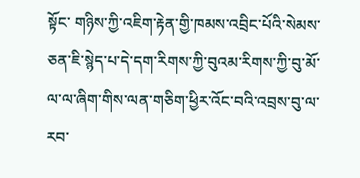སྟོང་ གཉིས་ཀྱི་འཇིག་རྟེན་གྱི་ཁམས་འབྲིང་པོའི་སེམས་ཅན་ཇི་སྙེད་པ་དེ་དག་རིགས་ཀྱི་བུའམ་རིགས་ཀྱི་བུ་མོ་ལ་ལ་ཞིག་གིས་ལན་གཅིག་ཕྱིར་འོང་བའི་འབྲས་བུ་ལ་རབ་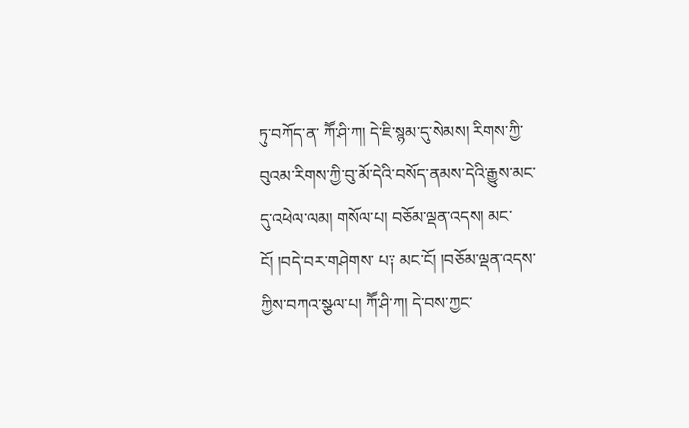ཏུ་བཀོད་ན་ ཀཽ་ཤི་ཀ། དེ་ཇི་སྙམ་དུ་སེམས། རིགས་ཀྱི་བུའམ་རིགས་ཀྱི་བུ་མོ་དེའི་བསོད་ནམས་དེའི་རྒྱུས་མང་དུ་འཕེལ་ལམ། གསོལ་པ། བཅོམ་ལྡན་འདས། མང་ངོ། །བདེ་བར་གཤེགས་ པ༑ མང་ངོ། །བཅོམ་ལྡན་འདས་ཀྱིས་བཀའ་སྩལ་པ། ཀཽ་ཤི་ཀ། དེ་བས་ཀྱང་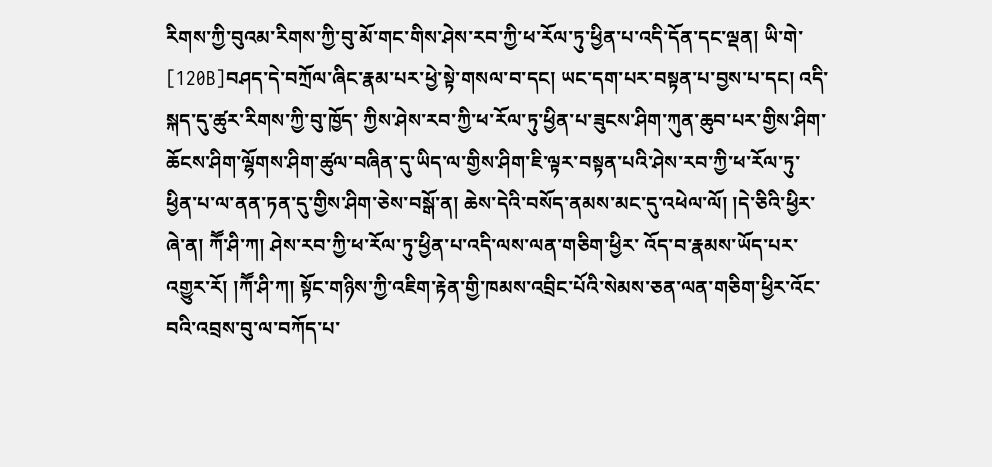རིགས་ཀྱི་བུའམ་རིགས་ཀྱི་བུ་མོ་གང་གིས་ཤེས་རབ་ཀྱི་ཕ་རོལ་ཏུ་ཕྱིན་པ་འདི་དོན་དང་ལྡན། ཡི་གེ་ [120B]བཤད་དེ་བཀྲོལ་ཞིང་རྣམ་པར་ཕྱེ་སྟེ་གསལ་བ་དང། ཡང་དག་པར་བསྟན་པ་བྱས་པ་དང། འདི་སྐད་དུ་ཚུར་རིགས་ཀྱི་བུ་ཁྱོད་ ཀྱིས་ཤེས་རབ་ཀྱི་ཕ་རོལ་ཏུ་ཕྱིན་པ་ཟུངས་ཤིག་ཀུན་ཆུབ་པར་གྱིས་ཤིག་ཆོངས་ཤིག་ལྷོགས་ཤིག་ཚུལ་བཞིན་དུ་ཡིད་ལ་གྱིས་ཤིག་ཇི་ལྟར་བསྟན་པའི་ཤེས་རབ་ཀྱི་ཕ་རོལ་ཏུ་ ཕྱིན་པ་ལ་ནན་ཏན་དུ་གྱིས་ཤིག་ཅེས་བསྒོ་ན། ཆེས་དེའི་བསོད་ནམས་མང་དུ་འཕེལ་ལོ། །དེ་ཅིའི་ཕྱིར་ཞེ་ན། ཀཽ་ཤི་ཀ། ཤེས་རབ་ཀྱི་ཕ་རོལ་ཏུ་ཕྱིན་པ་འདི་ལས་ལན་གཅིག་ཕྱིར་ འོད་བ་རྣམས་ཡོད་པར་འགྱུར་རོ། །ཀཽ་ཤི་ཀ། སྟོང་གཉིས་ཀྱི་འཇིག་རྟེན་གྱི་ཁམས་འབྲིང་པོའི་སེམས་ཅན་ལན་གཅིག་ཕྱིར་འོང་བའི་འབྲས་བུ་ལ་བཀོད་པ་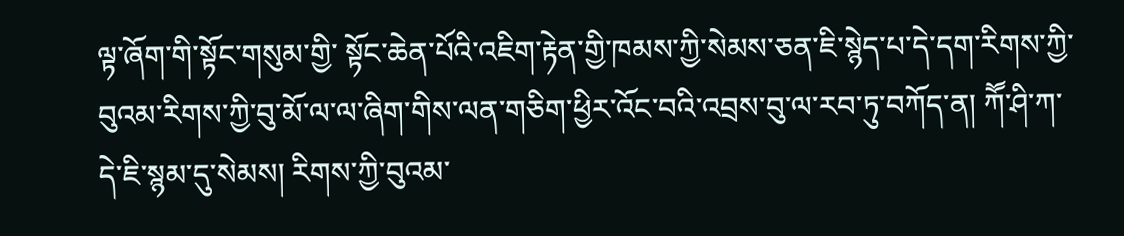ལྟ་ཞོག་གི་སྟོང་གསུམ་གྱི་ སྟོང་ཆེན་པོའི་འཇིག་རྟེན་གྱི་ཁམས་ཀྱི་སེམས་ཅན་ཇི་སྙེད་པ་དེ་དག་རིགས་ཀྱི་བུའམ་རིགས་ཀྱི་བུ་མོ་ལ་ལ་ཞིག་གིས་ལན་གཅིག་ཕྱིར་འོང་བའི་འབྲས་བུ་ལ་རབ་ཏུ་བཀོད་ན། ཀཽ་ཤི་ཀ་ དེ་ཇི་སྙམ་དུ་སེམས། རིགས་ཀྱི་བུའམ་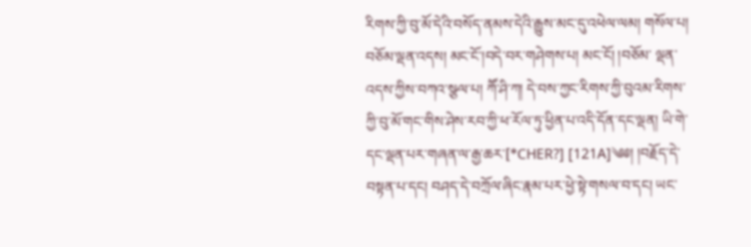རིགས་ཀྱི་བུ་མོ་དེའི་བསོད་ནམས་དེའི་རྒྱུས་མང་དུ་འཕེལ་ལམ། གསོལ་པ། བཅོམ་ལྡན་འདས། མང་ངོ་།བདེ་བར་གཤེགས་པ། མང་ངོ། །བཅོམ་ ལྡན་འདས་ཀྱིས་བཀའ་སྩལ་པ། ཀཽ་ཤི་ཀ། དེ་བས་ཀྱང་རིགས་ཀྱི་བུའམ་རིགས་ཀྱི་བུ་མོ་གང་གིས་ཤེས་རབ་ཀྱི་ཕ་རོལ་ཏུ་ཕྱིན་པ་འདི་དོན་དང་ལྡན། ཡི་གེ་དང་ལྡན་པར་གཞན་ལ་རྒྱ་ཆར་[*CHER?] [121A]༄༅། །བརྗོད་དེ་བསྟན་པ་དང། བཤད་དེ་བཀྲོལ་ཞིང་རྣམ་པར་ཕྱེ་སྟེ་གསལ་བ་དང། ཡང་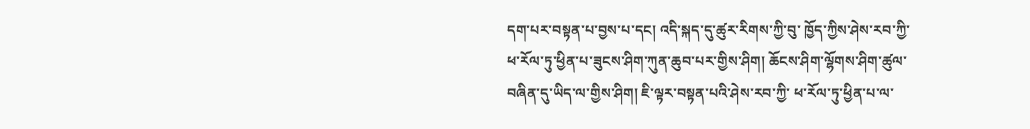དག་པར་བསྟན་པ་བྱས་པ་དང། འདི་སྐད་དུ་ཚུར་རིགས་ཀྱི་བུ་ ཁྱོད་ཀྱིས་ཤེས་རབ་ཀྱི་ཕ་རོལ་ཏུ་ཕྱིན་པ་ཟུངས་ཤིག་ཀུན་ཆུབ་པར་གྱིས་ཤིག། ཆོངས་ཤིག་ལྷོགས་ཤིག་ཚུལ་བཞིན་དུ་ཡིད་ལ་གྱིས་ཤིག། ཇི་ལྟར་བསྟན་པའི་ཤེས་རབ་ཀྱི་ ཕ་རོལ་ཏུ་ཕྱིན་པ་ལ་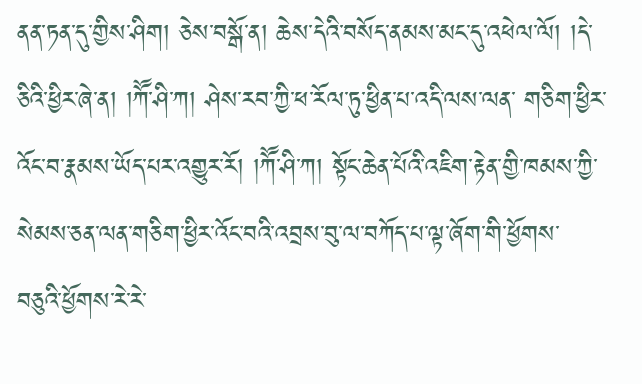ནན་ཏན་དུ་གྱིས་ཤིག། ཅེས་བསྒོ་ན། ཆེས་དེའི་བསོད་ནམས་མང་དུ་འཕེལ་ལོ། །དེ་ཅིའི་ཕྱིར་ཞེ་ན། །ཀཽ་ཤི་ཀ། ཤེས་རབ་ཀྱི་ཕ་རོལ་ཏུ་ཕྱིན་པ་འདི་ལས་ལན་ གཅིག་ཕྱིར་འོང་བ་རྣམས་ཡོད་པར་འགྱུར་རོ། །ཀཽ་ཤི་ཀ། སྟོང་ཆེན་པོའི་འཇིག་རྟེན་གྱི་ཁམས་ཀྱི་སེམས་ཅན་ལན་གཅིག་ཕྱིར་འོང་བའི་འབྲས་བུ་ལ་བཀོད་པ་ལྟ་ཞོག་གི་ཕྱོགས་ བཅུའི་ཕྱོགས་རེ་རེ་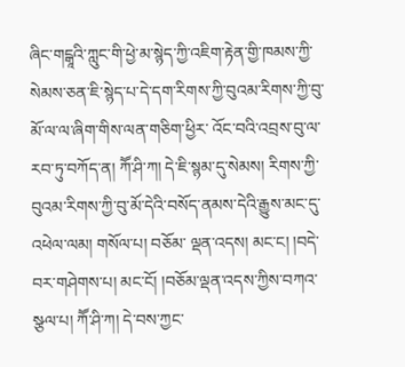ཞིང་གངྒཱའི་ཀླུང་གི་ཕྱེ་མ་སྙེད་ཀྱི་འཇིག་རྟེན་གྱི་ཁམས་ཀྱི་སེམས་ཅན་ཇི་སྙེད་པ་དེ་དག་རིགས་ཀྱི་བུའམ་རིགས་ཀྱི་བུ་མོ་ལ་ལ་ཞིག་གིས་ལན་གཅིག་ཕྱིར་ འོང་བའི་འབྲས་བུ་ལ་རབ་ཏུ་བཀོད་ན། ཀཽ་ཤི་ཀ། དེ་ཇི་སྙམ་དུ་སེམས། རིགས་ཀྱི་བུའམ་རིགས་ཀྱི་བུ་མོ་དེའི་བསོད་ནམས་དེའི་རྒྱུས་མང་དུ་འཕེལ་ལམ། གསོལ་པ། བཅོམ་ ལྡན་འདས། མང་ང། །བདེ་བར་གཤེགས་པ། མང་ངོ། །བཅོམ་ལྡན་འདས་ཀྱིས་བཀའ་སྩལ་པ། ཀཽ་ཤི་ཀ། དེ་བས་ཀྱང་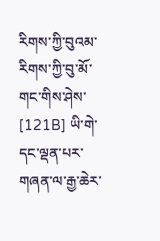རིགས་ཀྱི་བུའམ་རིགས་ཀྱི་བུ་མོ་གང་གིས་ཤེས་ [121B] ཡི་གེ་དང་ལྡན་པར་གཞན་ལ་རྒྱ་ཆེར་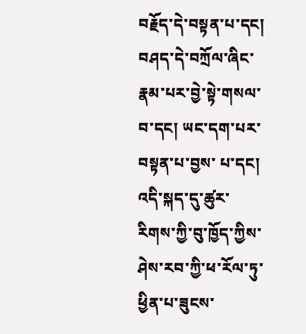བརྗོད་དེ་བསྟན་པ་དང། བཤད་དེ་བཀྲོལ་ཞིང་རྣམ་པར་བྱེ་སྟེ་གསལ་བ་དང། ཡང་དག་པར་བསྟན་པ་བྱས་ པ་དང། འདི་སྐད་དུ་ཚུར་རིགས་ཀྱི་བུ་ཁྱོད་ཀྱིས་ཤེས་རབ་ཀྱི་ཕ་རོལ་ཏུ་ཕྱིན་པ་ཟུངས་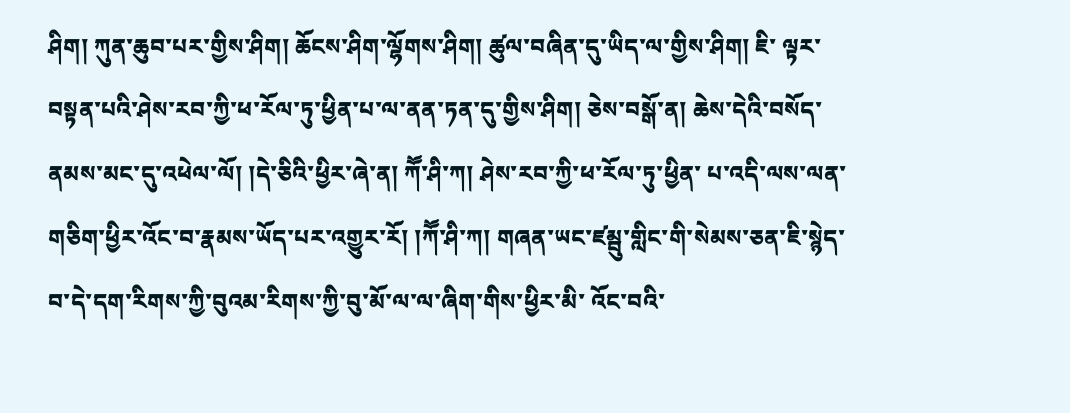ཤིག། ཀུན་ཆུབ་པར་གྱིས་ཤིག། ཆོངས་ཤིག་ལྷོགས་ཤིག། ཚུལ་བཞིན་དུ་ཡིད་ལ་གྱིས་ཤིག། ཇི་ ལྟར་བསྟན་པའི་ཤེས་རབ་ཀྱི་ཕ་རོལ་ཏུ་ཕྱིན་པ་ལ་ནན་ཏན་དུ་གྱིས་ཤིག། ཅེས་བསྒོ་ན། ཆེས་དེའི་བསོད་ནམས་མང་དུ་འཕེལ་ལོ། །དེ་ཅིའི་ཕྱིར་ཞེ་ན། ཀཽ་ཤི་ཀ། ཤེས་རབ་ཀྱི་ཕ་རོལ་ཏུ་ཕྱིན་ པ་འདི་ལས་ལན་གཅིག་ཕྱིར་འོང་བ་རྣམས་ཡོད་པར་འགྱུར་རོ། །ཀཽ་ཤི་ཀ། གཞན་ཡང་ཛམྦུ་གླིང་གི་སེམས་ཅན་ཇི་སྙེད་བ་དེ་དག་རིགས་ཀྱི་བུའམ་རིགས་ཀྱི་བུ་མོ་ལ་ལ་ཞིག་གིས་ཕྱིར་མི་ འོང་བའི་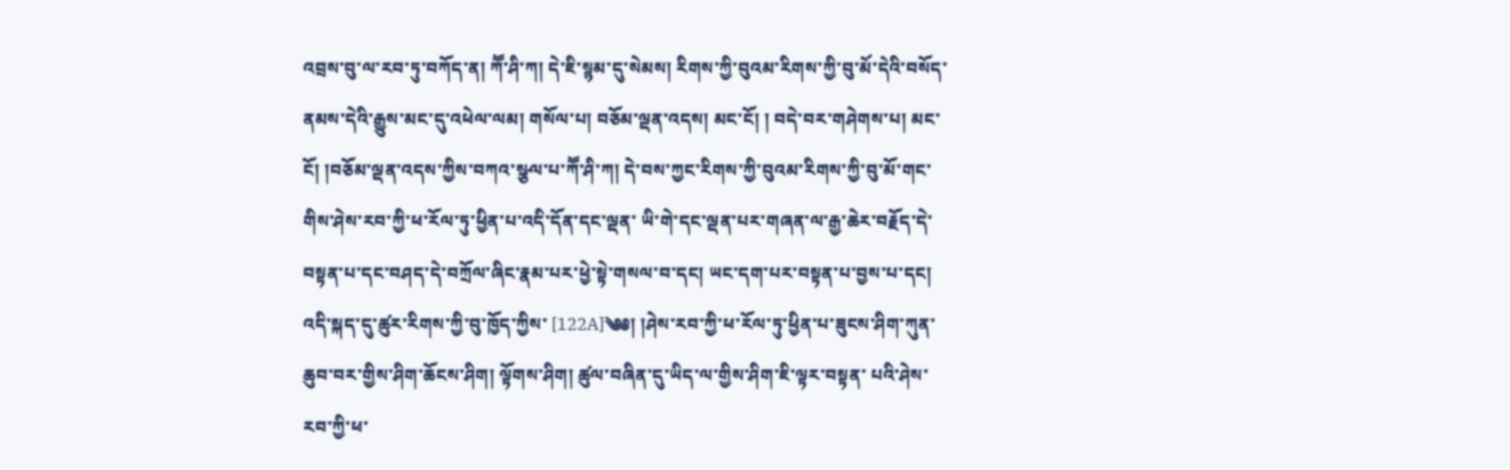འབྲས་བུ་ལ་རབ་ཏུ་བཀོད་ན། ཀཽ་ཤི་ཀ། དེ་ཇི་སྙམ་དུ་སེམས། རིགས་ཀྱི་བུའམ་རིགས་ཀྱི་བུ་མོ་དེའི་བསོད་ནམས་དེའི་རྒྱུས་མང་དུ་འཕེལ་ལམ། གསོལ་པ། བཅོམ་ལྡན་འདས། མང་ངོ། ། བདེ་བར་གཤེགས་པ། མང་ངོ། །བཅོམ་ལྡན་འདས་ཀྱིས་བཀའ་སྩལ་པ་ཀཽ་ཤི་ཀ། དེ་བས་ཀྱང་རིགས་ཀྱི་བུའམ་རིགས་ཀྱི་བུ་མོ་གང་གིས་ཤེས་རབ་ཀྱི་ཕ་རོལ་ཏུ་ཕྱིན་པ་འདི་དོན་དང་ལྡན་ ཡི་གེ་དང་ལྡན་པར་གཞན་ལ་རྒྱ་ཆེར་བརྗོད་དེ་བསྟན་པ་དང་བཤད་དེ་བཀྲོལ་ཞིང་རྣམ་པར་ཕྱེ་སྟེ་གསལ་བ་དང། ཡང་དག་པར་བསྟན་པ་བྱས་པ་དང། འདི་སྐད་དུ་ཚུར་རིགས་ཀྱི་བུ་ཁྱོད་ཀྱིས་ [122A]༄༅། །ཤེས་རབ་ཀྱི་ཕ་རོལ་ཏུ་ཕྱིན་པ་ཟུངས་ཤིག་ཀུན་ཆུབ་བར་གྱིས་ཤིག་ཆོངས་ཤིག། ལྟོགས་ཤིག། ཚུལ་བཞིན་དུ་ཡིད་ལ་གྱིས་ཤིག་ཇི་ལྟར་བསྟན་ པའི་ཤེས་རབ་ཀྱི་ཕ་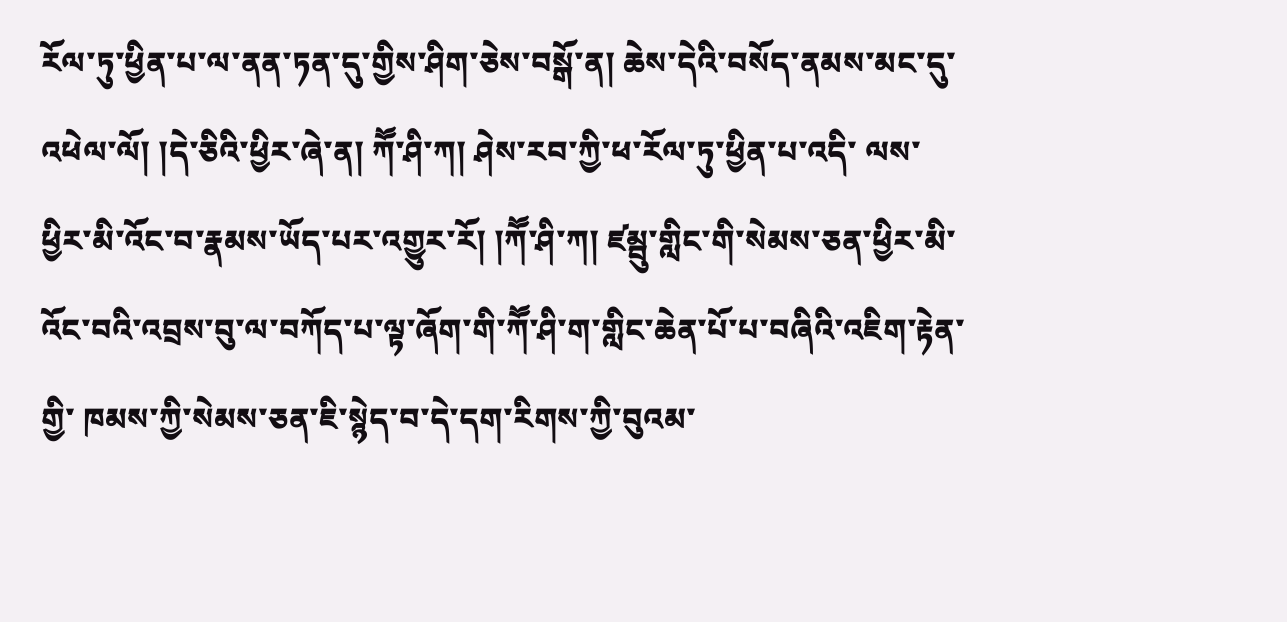རོལ་ཏུ་ཕྱིན་པ་ལ་ནན་ཏན་དུ་གྱིས་ཤིག་ཅེས་བསྒོ་ན། ཆེས་དེའི་བསོད་ནམས་མང་དུ་འཕེལ་ལོ། །དེ་ཅིའི་ཕྱིར་ཞེ་ན། ཀཽ་ཤི་ཀ། ཤེས་རབ་ཀྱི་ཕ་རོལ་ཏུ་ཕྱིན་པ་འདི་ ལས་ཕྱིར་མི་འོང་བ་རྣམས་ཡོད་པར་འགྱུར་རོ། །ཀཽ་ཤི་ཀ། ཛམྦུ་གླིང་གི་སེམས་ཅན་ཕྱིར་མི་འོང་བའི་འབྲས་བུ་ལ་བཀོད་པ་ལྟ་ཞོག་གི་ཀཽ་ཤི་ག་གླིང་ཆེན་པོ་པ་བཞིའི་འཇིག་རྟེན་གྱི་ ཁམས་ཀྱི་སེམས་ཅན་ཇི་སྙེད་བ་དེ་དག་རིགས་ཀྱི་བུའམ་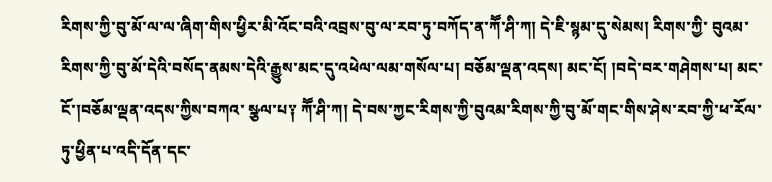རིགས་ཀྱི་བུ་མོ་ལ་ལ་ཞིག་གིས་ཕྱིར་མི་འོང་བའི་འབྲས་བུ་ལ་རབ་ཏུ་བཀོད་ན་ཀཽ་ཤི་ཀ། དེ་ཇི་སྙམ་དུ་སེམས། རིགས་ཀྱི་ བུའམ་རིགས་ཀྱི་བུ་མོ་དེའི་བསོད་ནམས་དེའི་རྒྱུས་མང་དུ་འཕེལ་ལམ་གསོལ་པ། བཅོམ་ལྡན་འདས། མང་ངོ། །བདེ་བར་གཤེགས་པ། མང་ངོ་།བཅོམ་ལྡན་འདས་ཀྱིས་བཀའ་ སྩལ་པ༑ ཀཽ་ཤི་ཀ། དེ་བས་ཀྱང་རིགས་ཀྱི་བུའམ་རིགས་ཀྱི་བུ་མོ་གང་གིས་ཤེས་རབ་ཀྱི་ཕ་རོལ་ཏུ་ཕྱིན་པ་འདི་དོན་དང་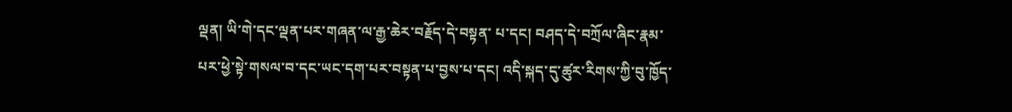ལྡན། ཡི་གེ་དང་ལྡན་པར་གཞན་ལ་རྒྱ་ཆེར་བརྗོད་དེ་བསྟན་ པ་དང། བཤད་དེ་བཀྲོལ་ཞིང་རྣམ་པར་ཕྱེ་སྟེ་གསལ་བ་དང་ཡང་དག་པར་བསྟན་པ་བྱས་པ་དང། འདི་སྐད་དུ་ཚུར་རིགས་ཀྱི་བུ་ཁྱོད་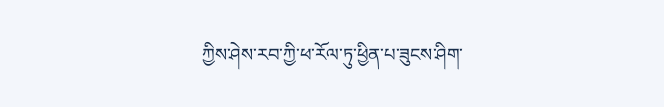ཀྱིས་ཤེས་རབ་ཀྱི་ཕ་རོལ་ཏུ་ཕྱིན་པ་ཟུངས་ཤིག་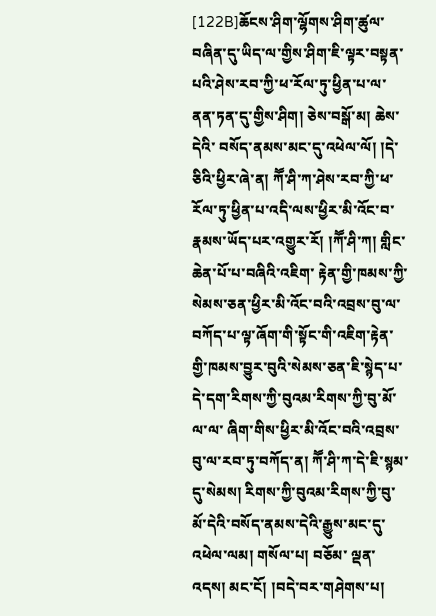[122B]ཆོངས་ཤིག་ལྷོགས་ཤིག་ཚུལ་བཞིན་དུ་ཡིད་ལ་གྱིས་ཤིག་ཇི་ལྟར་བསྟན་པའི་ཤེས་རབ་ཀྱི་ཕ་རོལ་ཏུ་ཕྱིན་པ་ལ་ནན་ཏན་དུ་གྱིས་ཤིག། ཅེས་བསྒོ་མ། ཆེས་དེའི་ བསོད་ནམས་མང་དུ་འཕེལ་ལོ། །དེ་ཅིའི་ཕྱིར་ཞེ་ན། ཀཽ་ཤི་ཀ་ཤེས་རབ་ཀྱི་ཕ་རོལ་ཏུ་ཕྱིན་པ་འདི་ལས་ཕྱིར་མི་འོང་བ་རྣམས་ཡོད་པར་འགྱུར་རོ། །ཀཽ་ཤི་ཀ། གླིང་ཆེན་པོ་པ་བཞིའི་འཇིག་ རྟེན་གྱི་ཁམས་ཀྱི་སེམས་ཅན་ཕྱིར་མི་འོང་བའི་འབྲས་བུ་ལ་བཀོད་པ་ལྟ་ཞོག་གི་སྟོང་གི་འཇིག་རྟེན་གྱི་ཁམས་བྱུར་བུའི་སེམས་ཅན་ཇི་སྙེད་པ་དེ་དག་རིགས་ཀྱི་བུའམ་རིགས་ཀྱི་བུ་མོ་ལ་ལ་ ཞིག་གིས་ཕྱིར་མི་འོང་བའི་འབྲས་བུ་ལ་རབ་ཏུ་བཀོད་ན། ཀཽ་ཤི་ཀ་དེ་ཇི་སྙམ་དུ་སེམས། རིགས་ཀྱི་བུའམ་རིགས་ཀྱི་བུ་མོ་དེའི་བསོད་ནམས་དེའི་རྒྱུས་མང་དུ་འཕེལ་ལམ། གསོལ་པ། བཅོམ་ ལྡན་འདས། མང་ངོ། །བདེ་བར་གཤེགས་པ།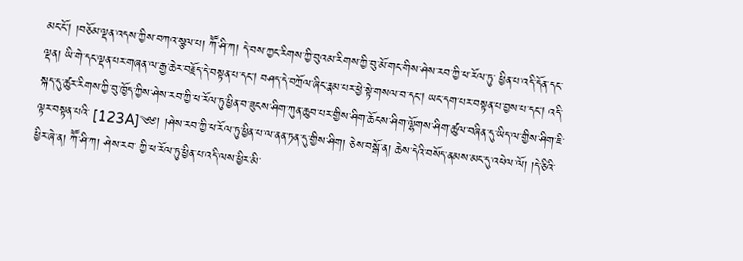མང་ངོ། །བཅོམ་ལྡན་འདས་ཀྱིས་བཀའ་སྩལ་པ། ཀཽ་ཤི་ཀ། དེ་བས་ཀྱང་རིགས་ཀྱི་བུའམ་རིགས་ཀྱི་བུ་མོ་གང་གིས་ཤེས་རབ་ཀྱི་ཕ་རོལ་ཏུ་ ཕྱིན་པ་འདི་དོན་དང་ལྡན། ཡི་གེ་དང་ལྡན་པར་གཞན་ལ་རྒྱ་ཆེར་བརྗོད་དེ་བསྟན་པ་དང། བཤད་དེ་བཀྲོལ་ཞིང་རྣམ་པར་ཕྱེ་སྟེ་གསལ་བ་དང། ཡང་དག་པར་བསྟན་པ་བྱས་པ་དང། འདི་ སྐད་དུ་ཚུར་རིགས་ཀྱི་བུ་ཁྱོད་ཀྱིས་ཤེས་རབ་ཀྱི་ཕ་རོལ་ཏུ་ཕྱིན་བ་ཟུངས་ཤིག་ཀུན་ཆུབ་པར་གྱིས་ཤིག་ཆོངས་ཤིག་ལྷོགས་ཤིག་ཚུལ་བཞིན་དུ་ཡིད་ལ་གྱིས་ཤིག་ཇི་ལྟར་བསྟན་པའི་ [123A]༄༅། །ཤེས་རབ་ཀྱི་ཕ་རོལ་ཏུ་ཕྱིན་པ་ལ་ནན་ཏན་དུ་གྱིས་ཤིག། ཅེས་བསྒོ་ན། ཆེས་དེའི་བསོད་ནམས་མང་དུ་འཕེལ་ལོ། །དེ་ཅིའི་ཕྱིར་ཞེ་ན། ཀཽ་ཤི་ཀ། ཤེས་རབ་ ཀྱི་ཕ་རོལ་ཏུ་ཕྱིན་པ་འདི་ལས་ཕྱིར་མི་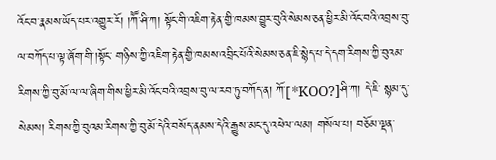འོང་བ་རྣམས་ཡོད་པར་འགྱུར་རོ། །ཀཽ་ཤི་ཀ། སྟོང་གི་འཇིག་རྟེན་གྱི་ཁམས་བྱུར་བུའི་སེམས་ཅན་ཕྱིར་མི་འོང་བའི་འབྲས་བུ་ལ་བཀོད་པ་ལྟ་ཞོག་གི་།སྟོང་ གཉིས་ཀྱི་འཇིག་རྟེན་གྱི་ཁམས་འབྲིང་པོའི་སེམས་ཅན་ཇི་སྙེད་པ་དེ་དག་རིགས་ཀྱི་བུའམ་རིགས་ཀྱི་བུ་མོ་ལ་ལ་ཞིག་གིས་ཕྱིར་མི་འོང་བའི་འབྲས་བུ་ལ་རབ་ཏུ་བཀོད་ན། ཀོ་[*KOO?]ཤི་ཀ། དེ་ཇི་ སྙམ་དུ་སེམས། རིགས་ཀྱི་བུའམ་རིགས་ཀྱི་བུ་མོ་དེའི་བསོད་ནམས་དེའི་རྒྱུས་མང་དུ་འཕེལ་ལམ། གསོལ་པ། བཅོམ་ལྡན་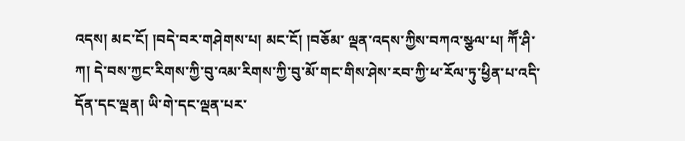འདས། མང་ངོ། །བདེ་བར་གཤེགས་པ། མང་ངོ། །བཅོམ་ ལྡན་འདས་ཀྱིས་བཀའ་སྩལ་པ། ཀཽ་ཤི་ཀ། དེ་བས་ཀྱང་རིགས་ཀྱི་བུ་འམ་རིགས་ཀྱི་བུ་མོ་གང་གིས་ཤེས་རབ་ཀྱི་ཕ་རོལ་ཏུ་ཕྱིན་པ་འདི་དོན་དང་ལྡན། ཡི་གེ་དང་ལྡན་པར་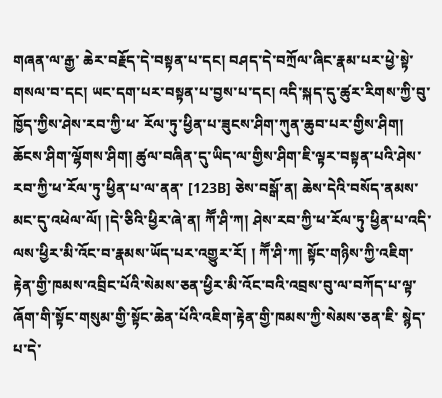གཞན་ལ་རྒྱ་ ཆེར་བརྗོད་དེ་བསྟན་པ་དང། བཤད་དེ་བཀྲོལ་ཞིང་རྣམ་པར་ཕྱེ་སྟེ་གསལ་བ་དང། ཡང་དག་པར་བསྟན་པ་བྱས་པ་དང། འདི་སྐད་དུ་ཚུར་རིགས་ཀྱི་བུ་ཁྱོད་ཀྱིས་ཤེས་རབ་ཀྱི་ཕ་ རོལ་ཏུ་ཕྱིན་པ་ཟུངས་ཤིག་ཀུན་ཆུབ་པར་གྱིས་ཤིག། ཆོངས་ཤིག་ལྷོགས་ཤིག། ཚུལ་བཞིན་དུ་ཡིད་ལ་གྱིས་ཤིག་ཇི་ལྟར་བསྟན་པའི་ཤེས་རབ་ཀྱི་ཕ་རོལ་ཏུ་ཕྱིན་པ་ལ་ནན་ [123B] ཅེས་བསྒོ་ན། ཆེས་དེའི་བསོད་ནམས་མང་དུ་འཕེལ་ལོ། །དེ་ཅིའི་ཕྱིར་ཞེ་ན། ཀཽ་ཤི་ཀ། ཤེས་རབ་ཀྱི་ཕ་རོལ་ཏུ་ཕྱིན་པ་འདི་ལས་ཕྱིར་མི་འོང་བ་རྣམས་ཡོད་པར་འགྱུར་རོ། ། ཀཽ་ཤི་ཀ། སྟོང་གཉིས་ཀྱི་འཇིག་རྟེན་གྱི་ཁམས་འབྲིང་པོའི་སེམས་ཅན་ཕྱིར་མི་འོང་བའི་འབྲས་བུ་ལ་བཀོད་པ་ལྟ་ཞོག་གི་སྟོང་གསུམ་གྱི་སྟོང་ཆེན་པོའི་འཇིག་རྟེན་གྱི་ཁམས་ཀྱི་སེམས་ཅན་ཇི་ སྙེད་པ་དེ་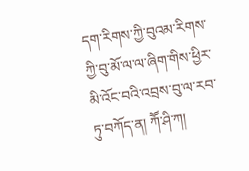དག་རིགས་ཀྱི་བུའམ་རིགས་ཀྱི་བུ་མོ་ལ་ལ་ཞིག་གིས་ཕྱིར་མི་འོང་བའི་འབྲས་བུ་ལ་རབ་ཏུ་བཀོད་ན། ཀཽ་ཤི་ཀ།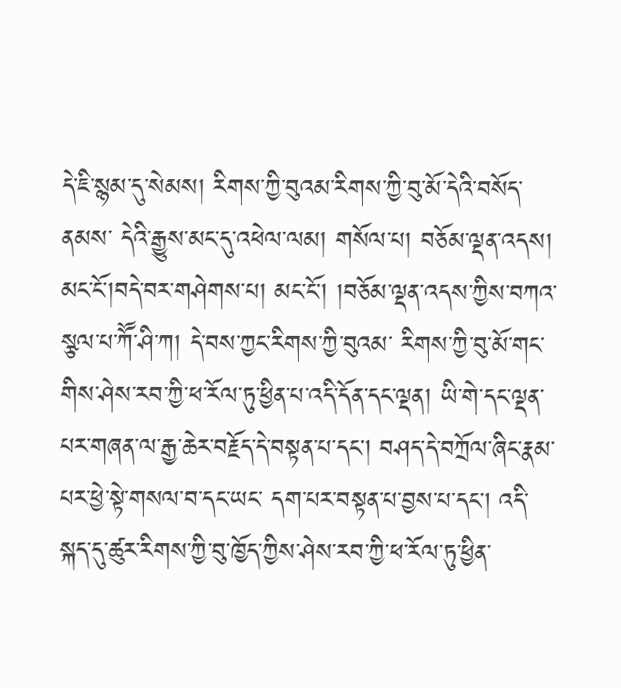དེ་ཇི་སྙམ་དུ་སེམས། རིགས་ཀྱི་བུའམ་རིགས་ཀྱི་བུ་མོ་དེའི་བསོད་ནམས་ དེའི་རྒྱུས་མང་དུ་འཕེལ་ལམ། གསོལ་པ། བཅོམ་ལྡན་འདས། མང་ངོ་།བདེ་བར་གཤེགས་པ། མང་ངོ། །བཅོམ་ལྡན་འདས་ཀྱིས་བཀའ་སྩལ་པ་ཀཽ་ཤི་ཀ། དེ་བས་ཀྱང་རིགས་ཀྱི་བུའམ་ རིགས་ཀྱི་བུ་མོ་གང་གིས་ཤེས་རབ་ཀྱི་ཕ་རོལ་ཏུ་ཕྱིན་པ་འདི་དོན་དང་ལྡན། ཡི་གེ་དང་ལྡན་པར་གཞན་ལ་རྒྱ་ཆེར་བརྗོད་དེ་བསྟན་པ་དང། བཤད་དེ་བཀྲོལ་ཞིང་རྣམ་པར་ཕྱེ་སྟེ་གསལ་བ་དང་ཡང་ དག་པར་བསྟན་པ་བྱས་པ་དང། འདི་སྐད་དུ་ཚུར་རིགས་ཀྱི་བུ་ཁྱོད་ཀྱིས་ཤེས་རབ་ཀྱི་ཕ་རོལ་ཏུ་ཕྱིན་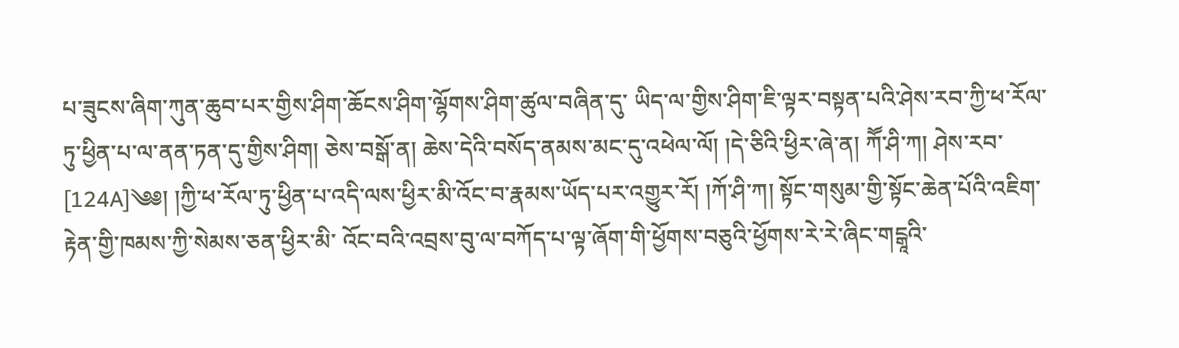པ་ཟུངས་ཞིག་ཀུན་ཆུབ་པར་གྱིས་ཤིག་ཆོངས་ཤིག་ལྷོགས་ཤིག་ཚུལ་བཞིན་དུ་ ཡིད་ལ་གྱིས་ཤིག་ཇི་ལྟར་བསྟན་པའི་ཤེས་རབ་ཀྱི་ཕ་རོལ་ཏུ་ཕྱིན་པ་ལ་ནན་ཏན་དུ་གྱིས་ཤིག། ཅེས་བསྒོ་ན། ཆེས་དེའི་བསོད་ནམས་མང་དུ་འཕེལ་ལོ། །དེ་ཅིའི་ཕྱིར་ཞེ་ན། ཀཽ་ཤི་ཀ། ཤེས་རབ་ [124A]༄༅། །ཀྱི་ཕ་རོལ་ཏུ་ཕྱིན་པ་འདི་ལས་ཕྱིར་མི་འོང་བ་རྣམས་ཡོད་པར་འགྱུར་རོ། །ཀོ་ཤི་ཀ། སྟོང་གསུམ་གྱི་སྟོང་ཆེན་པོའི་འཇིག་རྟེན་གྱི་ཁམས་ཀྱི་སེམས་ཅན་ཕྱིར་མི་ འོང་བའི་འབྲས་བུ་ལ་བཀོད་པ་ལྟ་ཞོག་གི་ཕྱོགས་བཅུའི་ཕྱོགས་རེ་རེ་ཞིང་གངྒཱའི་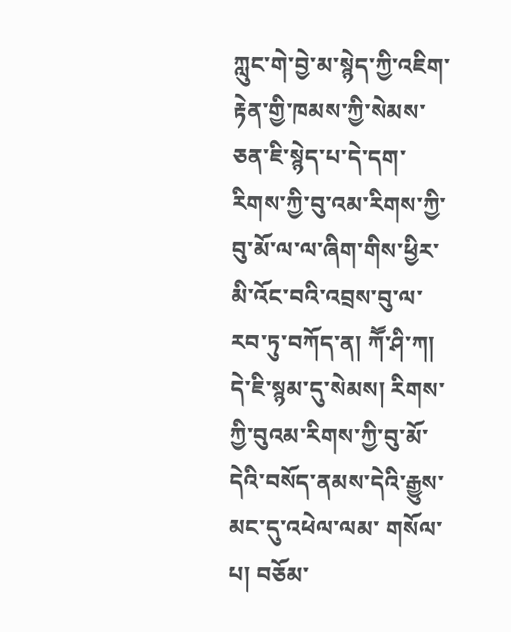ཀླུང་གེ་བྱེ་མ་སྙེད་ཀྱི་འཇིག་རྟེན་གྱི་ཁམས་ཀྱི་སེམས་ཅན་ཇི་སྙེད་པ་དེ་དག་རིགས་ཀྱི་བུ་འམ་རིགས་ཀྱི་ བུ་མོ་ལ་ལ་ཞིག་གིས་ཕྱིར་མི་འོང་བའི་འབྲས་བུ་ལ་རབ་ཏུ་བཀོད་ན། ཀཽ་ཤི་ཀ། དེ་ཇི་སྙམ་དུ་སེམས། རིགས་ཀྱི་བུའམ་རིགས་ཀྱི་བུ་མོ་དེའི་བསོད་ནམས་དེའི་རྒྱུས་མང་དུ་འཕེལ་ལམ་ གསོལ་པ། བཅོམ་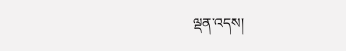ལྡན་འདས།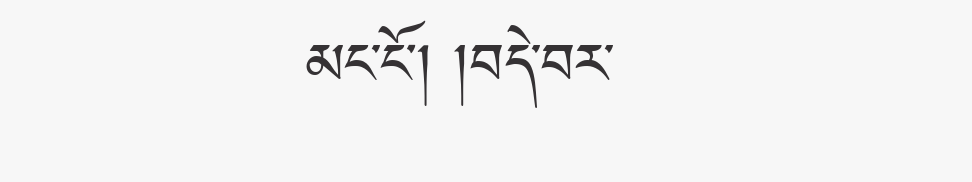མང་ངོ། །བདེ་བར་